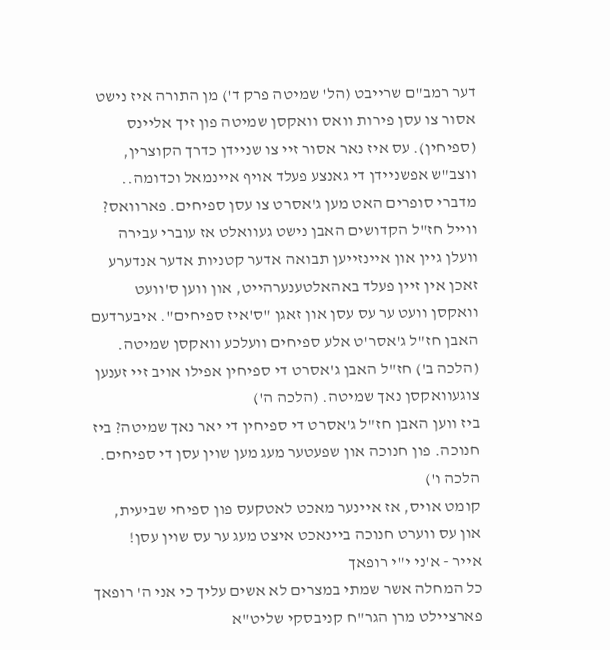דער רמב"ם שרייבט (הל' שמיטה פרק ד') מן התורה איז נישט אסור צו עסן פירות וואס וואקסן שמיטה פון זיך אליינס (ספיחין). עס איז נאר אסור זיי צו שניידן כדרך הקוצרין, ווצב"ש אפשניידן די גאנצע פעלד אויף איינמאל וכדומה..
מדברי סופרים האט מען ג'אסרט צו עסן ספיחים. פארוואס? ווייל חז"ל הקדושים האבן נישט געוואלט אז עוברי עבירה וועלן גיין און איינזייען תבואה אדער קטניות אדער אנדערע זאכן אין זיין פעלד באהאלטענערהייט, און ווען ס'וועט וואקסן וועט ער עס עסן און זאגן "ס'איז ספיחים". איבערדעם האבן חז"ל ג'אסר'ט אלע ספיחים וועלכע וואקסן שמיטה. (הלכה ב') חז"ל האבן ג'אסרט די ספיחין אפילו אויב זיי זענען צוגעוואקסן נאך שמיטה. (הלכה ה')
ביז ווען האבן חז"ל ג'אסרט די ספיחין די יאר נאך שמיטה? ביז חנוכה. פון חנוכה און שפעטער מעג מען שוין עסן די ספיחים. הלכה ו')
קומט אויס, אז איינער מאכט לאטקעס פון ספיחי שביעית, און עס ווערט חנוכה ביינאכט איצט מעג ער עס שוין עסן!
אייר - א'ני י"י רופאך
כל המחלה אשר שמתי במצרים לא אשים עליך כי אני ה' רופאך
פארציילט מרן הגר"ח קניבסקי שליט"א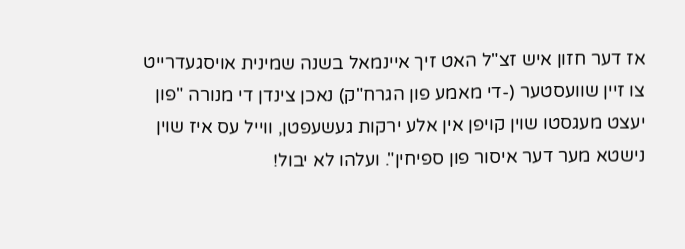אז דער חזון איש זצ"ל האט זיך איינמאל בשנה שמינית אויסגעדרייט צו זיין שוועסטער (-די מאמע פון הגרח"ק) נאכן צינדן די מנורה "פון יעצט מעגסטו שוין קויפן אין אלע ירקות געשעפטן, ווייל עס איז שוין נישטא מער דער איסור פון ספיחין". ועלהו לא יבול!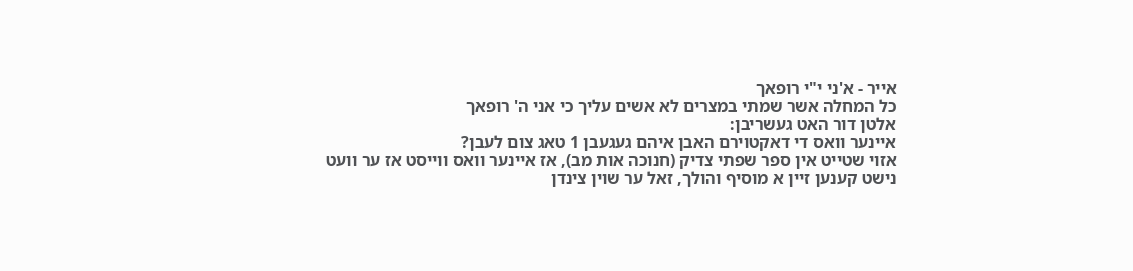אייר - א'ני י"י רופאך
כל המחלה אשר שמתי במצרים לא אשים עליך כי אני ה' רופאך
אלטן דור האט געשריבן:
איינער וואס די דאקטוירם האבן איהם געגעבן 1 טאג צום לעבן?
אזוי שטייט אין ספר שפתי צדיק (חנוכה אות מב), אז איינער וואס ווייסט אז ער וועט נישט קענען זיין א מוסיף והולך, זאל ער שוין צינדן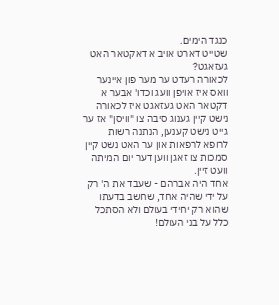כנגד הימים.
שטייט דארט אויב א דאקטאר האט געזאגט?
לכאורה רעדט ער מער פון איינער וואס איז אויפן וועג וכדו' אבער א דקטאר האט געזאגט איז לכאורה נישט קיין גענוג סיבה צו "וויסן" אז ער גייט נישט קענען, הנתנה רשות לרופא לרפאות און ער האט נשט קיין סמכות צו זאגן ווען דער יום המיתה וועט זיין.
אחד היה אברהם - שעבד את ה' רק על ידי שהיה אחד, שחשב בדעתו שהוא רק יחידי בעולם ולא הסתכל כלל על בני העולם!